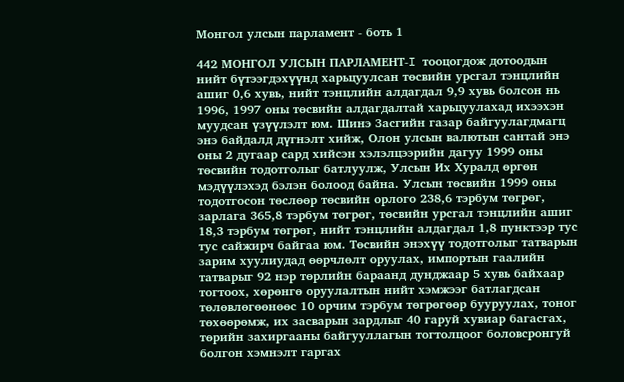Монгол улсын парламент - боть 1

442 МОНГОЛ УЛСЫН ПАРЛАМЕНТ-I тооцогдож дотоодын нийт бүтээгдэхүүнд харьцуулсан төсвийн урсгал тэнцлийн ашиг 0,6 хувь, нийт тэнцлийн алдагдал 9,9 хувь болсон нь 1996, 1997 оны төсвийн алдагдалтай харьцуулахад ихээхэн муудсан үзүүлэлт юм. Шинэ Засгийн газар байгуулагдмагц энэ байдалд дүгнэлт хийж, Олон улсын валютын сантай энэ оны 2 дугаар сард хийсэн хэлэлцээрийн дагуу 1999 оны төсвийн тодотголыг батлуулж, Улсын Их Хуралд өргөн мэдүүлэхэд бэлэн болоод байна. Улсын төсвийн 1999 оны тодотгосон төслөөр төсвийн орлого 238,6 тэрбум төгрөг, зарлага 365,8 тэрбум төгрөг, төсвийн урсгал тэнцлийн ашиг 18,3 тэрбум төгрөг, нийт тэнцлийн алдагдал 1,8 пунктээр тус тус сайжирч байгаа юм. Төсвийн энэхүү тодотголыг татварын зарим хуулиудад өөрчлөлт оруулах, импортын гаалийн татварыг 92 нэр төрлийн бараанд дунджаар 5 хувь байхаар тогтоох, хөрөнгө оруулалтын нийт хэмжээг батлагдсан төлөвлөгөөнөөс 10 орчим тэрбум төгрөгөөр бууруулах, тоног төхөөрөмж, их засварын зардлыг 40 гаруй хувиар багасгах, төрийн захиргааны байгууллагын тогтолцоог боловсронгуй болгон хэмнэлт гаргах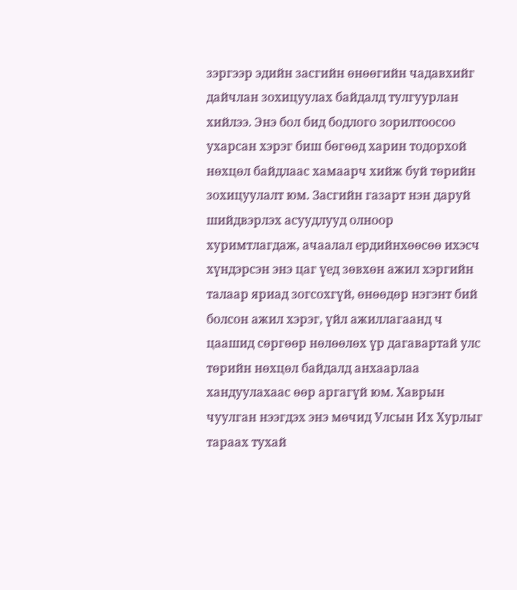зэргээр эдийн засгийн өнөөгийн чадавхийг дайчлан зохицуулах байдалд тулгуурлан хийлээ. Энэ бол бид бодлого зорилтоосоо ухарсан хэрэг биш бөгөөд харин тодорхой нөхцөл байдлаас хамаарч хийж буй төрийн зохицуулалт юм. Засгийн газарт нэн даруй шийдвэрлэх асуудлууд олноор хуримтлагдаж, ачаалал ердийнхөөсөө ихэсч хүндэрсэн энэ цаг үед зөвхөн ажил хэргийн талаар яриад зогсохгүй, өнөөдөр нэгэнт бий болсон ажил хэрэг, үйл ажиллагаанд ч цаашид сөргөөр нөлөөлөх үр дагавартай улс төрийн нөхцөл байдалд анхаарлаа хандуулахаас өөр аргагүй юм. Хаврын чуулган нээгдэх энэ мөчид Улсын Их Хурлыг тараах тухай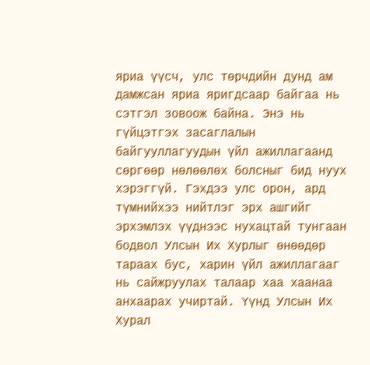яриа үүсч, улс төрчдийн дунд ам дамжсан яриа яригдсаар байгаа нь сэтгэл зовоож байна. Энэ нь гүйцэтгэх засаглалын байгууллагуудын үйл ажиллагаанд сөргөөр нөлөөлөх болсныг бид нуух хэрэггүй. Гэхдээ улс орон, ард түмнийхээ нийтлэг эрх ашгийг эрхэмлэх үүднээс нухацтай тунгаан бодвол Улсын Их Хурлыг өнөөдөр тараах бус, харин үйл ажиллагааг нь сайжруулах талаар хаа хаанаа анхаарах учиртай. Үүнд Улсын Их Хурал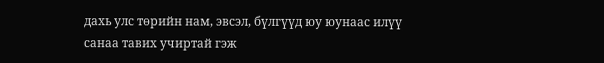дахь улс төрийн нам, эвсэл, бүлгүүд юу юунаас илүү санаа тавих учиртай гэж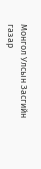Монгол Улсын Засгийн газар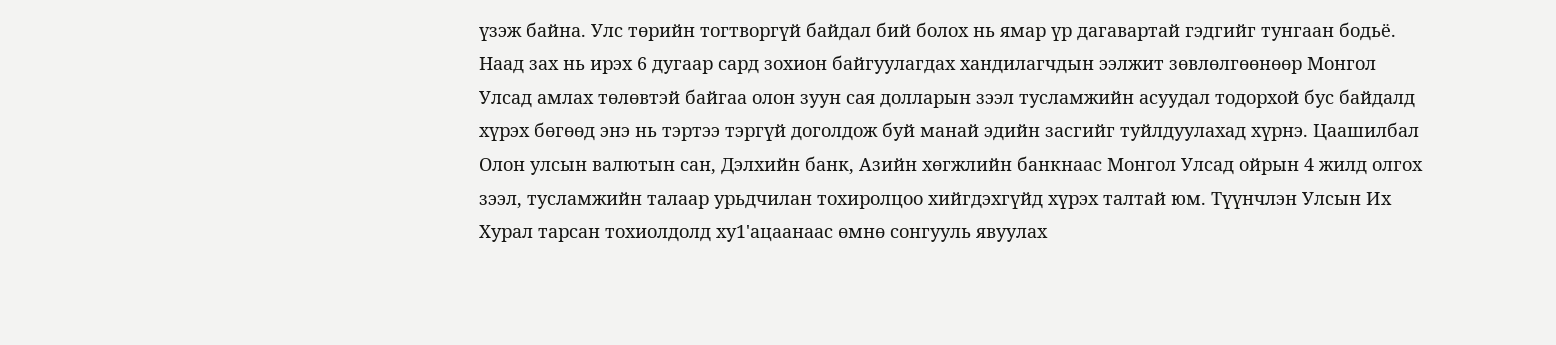үзэж байна. Улс төрийн тогтворгүй байдал бий болох нь ямар үр дагавартай гэдгийг тунгаан бодьё. Наад зах нь ирэх 6 дугаар сард зохион байгуулагдах хандилагчдын ээлжит зөвлөлгөөнөөр Монгол Улсад амлах төлөвтэй байгаа олон зуун сая долларын зээл тусламжийн асуудал тодорхой бус байдалд хүрэх бөгөөд энэ нь тэртээ тэргүй доголдож буй манай эдийн засгийг туйлдуулахад хүрнэ. Цаашилбал Олон улсын валютын сан, Дэлхийн банк, Азийн хөгжлийн банкнаас Монгол Улсад ойрын 4 жилд олгох зээл, тусламжийн талаар урьдчилан тохиролцоо хийгдэхгүйд хүрэх талтай юм. Түүнчлэн Улсын Их Хурал тарсан тохиолдолд ху1'ацаанаас өмнө сонгууль явуулах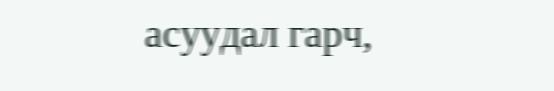асуудал гарч,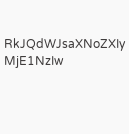RkJQdWJsaXNoZXIy MjE1NzIw